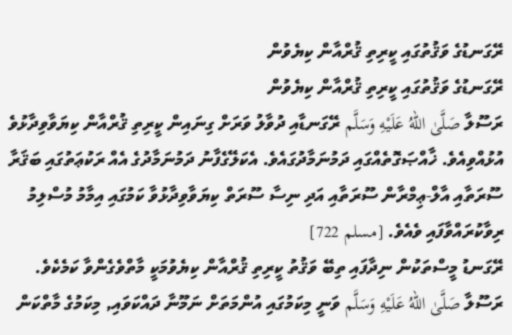ރޭގަނޑުގެ ވަޤުތުގައި ކީރިތި ޤުރްއާން ކިޔެވުން
ރޭގަނޑުގެ ވަޤުތުގައި ކީރިތި ޤުރްއާން ކިޔެވުން
ރަސޫލާ صَلَّىٰ اللهُ عَلَيْهِ وَسَلَّم ރޭގަނޑާއި ދުވާލު ވަރަށް ގިނައިން ކީރިތި ޤުރްއާން ކިޔަވާވިދާޅުވެ އުޅުއްވިއެވެ. ޚާއްޞަގޮތެއްގައި ދަމުނަމާދުގައެވެ. އެކަލޭގެފާނު ދަމުނަމާދުގެ އެއް ރަކުޢަތުގައި ބަޤަރާ ސޫރަތާއި އާލް-ޢިމްރާން ސޫރަތާއި އަދި ނިސާ ސޫރަތް ކިޔަވާވިދާޅުވާ ކަމުގައި އިމާމު މުސްލިމު ރިވާކުރައްވާފައި ވެއެވެ. [مسلم 722]
ރޭގަނޑު މީސްތަކުން ނިދާފައި ތިބޭ ވަޤުތު ކީރިތި ޤުރްއާން ކިޔެވުމަކީ މާތްވެގެންވާ ކަމެކެވެ. ރަސޫލާ صَلَّىٰ اللهُ عَلَيْهِ وَسَلَّم ވަނީ މިކަމުގައި އުންމަތަށް ނަމޫނާ ދައްކަވައި, މިކަމުގެ މާތްކަން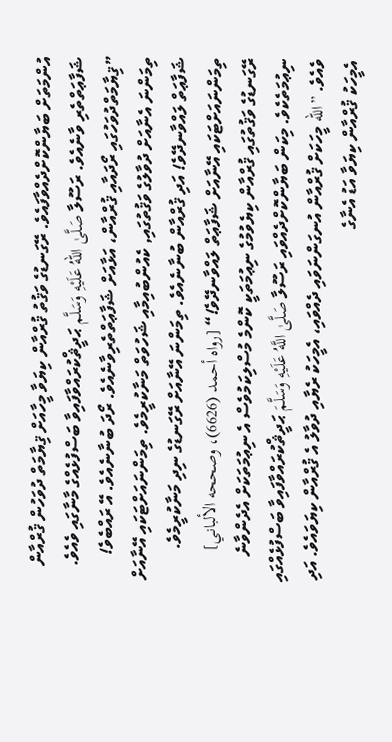އުންމަތަށް ބަޔާންކޮށްދެއްވާފައެވެ. ރޭގަނޑުގެ ވަޤުތު ޤުރްއާން ކިޔަވާ މީހާއަށް ޤިޔާމަތް ދުވަހުން ޤުރްއާން ޝަފާޢަތްތެރި ވާނެއެވެ. ރަސޫލާ صَلَّىٰ اللهُ عَلَيْهِ وَسَلَّم ޙަދީޘްކުރައްވާފައިވާ ބަސްފުޅެއްގެ މާނާގައި ވެއެވެ. ”ޤިޔާމަތްދުވަހުގައި ރޯދައާއި ޤުރްއާން، އަޅާއަށް ޝަފާޢަތްތެރިވާނެއެވެ. ރޯދަ ބުނާނެއެވެ. އޭ ރައްބެވެ! ތިމަންނަ އެނާއަށް ދުވާލުގެ ވަޤުތުގައި, ކެއުންބުއިމާއި ޝަހުވަތް މަނާކުރީމެވެ. ތިމަންނައަށްޓަކައި އޭނާއަށް ޝަފާޢަތް ލައްވާނދޭވެ! އަދި ޤުރްއާން ބުނާނެއެވެ. ތިމަންނަ އޭނާއަށް ރޭގަނޑުގެ ނިދި މަނާކުރީމެވެ. ތިމަންނައަށްޓަކައި އޭނާއަށް ޝަފާޢަތް ލައްވާނދޭވެ!“ [رواه أحمد (6626)، وصححه الألباني]
ރޭގަނޑުގެ ވަޤުތުގައި ޤުރްއާން ކިޔެވުމުގެ ނިޢުމަތަކީ ކޮންމެ މުސްލިކަމުވެސް އެ ނިޢުމަތަކަށް އެދެންވާނެ ނިޢުމަތެކެވެ. މިކަން ބަޔާންކޮށްދެއްވައި ރަސޫލާ صَلَّىٰ اللَّهُ عَلَيْهِ وَسَلَّمَ ޙަދީޘްކުރައްވާފައިވާ ބަސްފުޅެއްގައި ވެއެވެ. ”الله މީހަކަށް ޤުރްއާން އުނގަންނަވައި ދެއްވައި، އެމީހަކު ރެޔާއި ދުވާލު އެ ޤުރްއާން ކިޔަވައެވެ. އަދި އެމީހަކު ޤުރްއާން ކިޔަވާ އަޑު އެނާގެ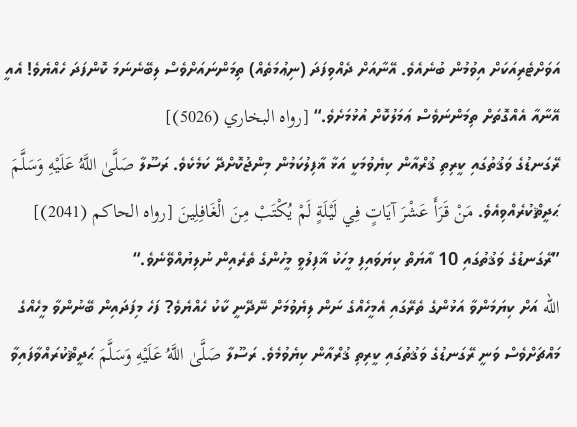އަވަށްޓެރިއަކަށް އިވުމުން ބުނެއެވެ. އޭނާއަށް ދެއްވިފަދަ (ނިޢުމަތެއް) ތިމަންނައަށްވެސް ލިބޭނެނަމަ ކޮންފަދަ ހެއްޔެވެ! އެއީ އޭނާއާ އެއްގޮތަށް ތިމަންނަވެސް ޢަމަލުކޮށް އުޅުމަށެވެ.“ [رواه البخاري (5026)]
ރޭގަނޑުގެ ވަޤުތުގައި ކީރިތި ޤުރްއާން ކިޔެވުމަކީ އަޅާ ޣާފިލުކަމުން މިންޖުކޮށްދޭ ކަމެކެވެ. ރަސޫލާ صَلَّىٰ اللَّهُ عَلَيْهِ وَسَلَّمَ ޙަދީޘްކުރެއްވިއެވެ. مَنْ قَرَأَ عَشْرَ آيَاتٍ فِي لَيْلَةٍ لَمْ يُكْتَبْ مِنَ الْغَافِلِينَ [رواه الحاكم (2041)] ”ރޭގަނޑުގެ ވަޤުތުގައި 10 އާޔަތް ކިޔަވައިފި މީހަކު ޣާފިލުވީ މީހުންގެ ތެރެއިން ނުލިޔުއްވޭނެވެ.“
الله އަށް ކިޔަމަންވާ އަޅުންގެ ތެރޭގައި އެމީހެއްގެ ނަން ލިޔެވުމަށް ނޭދޭނީ ކާކު ހެއްޔެވެ? ފަހެ މިފަދައިން ބޭނުންވާ މީހެއްގެ މައްޗަށްވެސް ވަނީ ރޭގަނޑުގެ ވަޤުތުގައި ކީރިތި ޤުރްއާން ކިޔެވުމެވެ. ރަސޫލާ صَلَّىٰ اللَّهُ عَلَيْهِ وَسَلَّمَ ޙަދީޘްކުރައްވާފައިވާ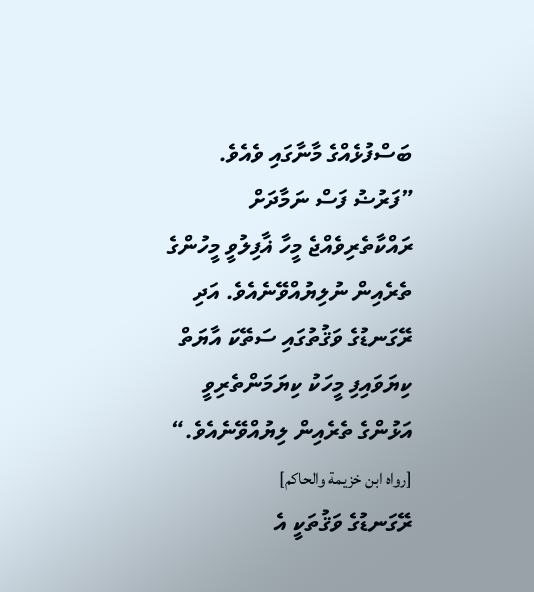ބަސްފުޅެއްގެ މާނާގައި ވެއެވެ. ”ފަރުޟު ފަސް ނަމާދަށް ރައްކާތެރިވެއްޖެ މީހާ ޣާފިލުވީ މީހުންގެ ތެރެއިން ނުލިޔުއްވޭނެއެވެ. އަދި ރޭގަނޑުގެ ވަޤުތުގައި ސަތޭކަ އާޔަތް ކިޔަވައިފި މީހަކު ކިޔަމަންތެރިވީ އަޅުންގެ ތެރެއިން ލިޔުއްވޭނެއެވެ.“ [رواه ابن خزيمة والحاكم]
ރޭގަނޑުގެ ވަޤުތަކީ އެ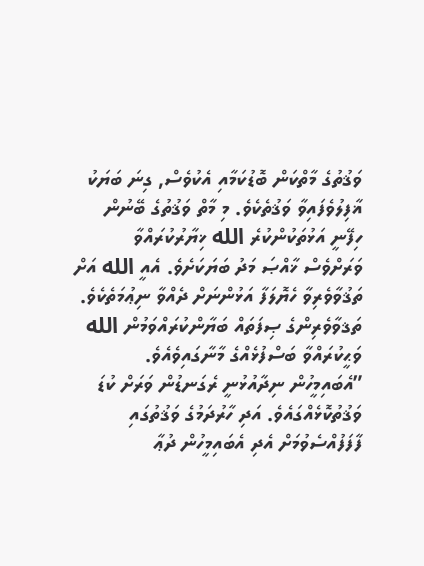ވަޤުތުގެ މާތްކަން ބޮޑުކަމާއި އެކުވެސް, ގިނަ ބަޔަކު ޣާފިލުވެފައިވާ ވަޤުތެކެވެ. މި މާތް ވަޤުތުގެ ބޭނުން ހިފޭނީ އަޅުތަކުންކުރެ الله ޚިޔާރުކުރައްވާ ވަރަށްވެސް ޚާއްޞަ މަދު ބަޔަކަށެވެ. އެއީ الله އަށް ތަޤުވާވެރިވާ ހެޔޮލަފާ އަޅުންނަށް ދެއްވާ ނިޢުމަތެކެވެ. ތަޤވާވެރިންގެ ޞިފަތައް ބަޔާންކުރައްވަމުން الله ވަޙީކުރައްވާ ބަސްފުޅެއްގެ މާނާގައިވެއެވެ. ”އެބައިމީހުން ނިދާއުޅުނީ ރެގަނޑުން ވަރަށް ކުޑަ ވަޤުތުކޮޅެއްގައެވެ. އަދި ހާރުދަމުގެ ވަޤުތުގައި ފާފަފުއްސެވުމަށް އެދި އެބައިމީހުން ދުޢާ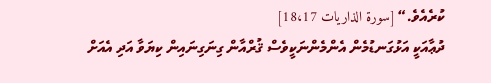ކުރެއެވެ.“ [سورة الذاريات 18،17]
ދުޢާއަކީ އަޅުގަނޑުމެން އެންމެންނަކީވެސް ޤުރްއާން ގިނަގިނައިން ކިޔަވާ އަދި އެއަށް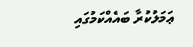ޢަމަލުކުރާ ބައެއްކަމުގައި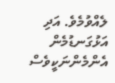ލެއްވުމެވެ. އަދި އަޅުގަނޑުމެން އެންމެންނަކީވެސް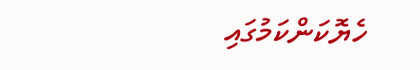ހެޔޮކަންކަމުގައި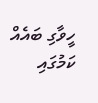ހީވާގި ބައެއް ކަމުގައި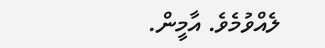ލެއްވުމެވެ. އާމީން.